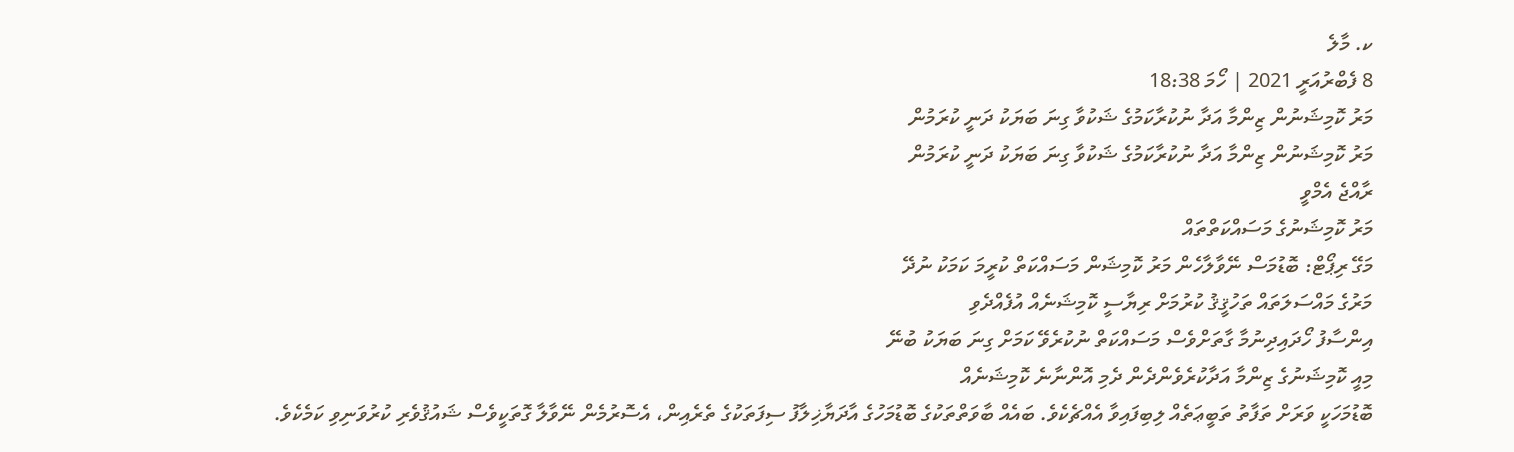ކ. މާލެ
8 ފެބްރުއަރީ 2021 | ހޯމަ 18:38
މަރު ކޮމިޝަނުން ޒިންމާ އަދާ ނުކުރާކަމުގެ ޝަކުވާ ގިނަ ބަޔަކު ދަނީ ކުރަމުން
މަރު ކޮމިޝަނުން ޒިންމާ އަދާ ނުކުރާކަމުގެ ޝަކުވާ ގިނަ ބަޔަކު ދަނީ ކުރަމުން
ރާއްޖެ އެމްވީ
މަރު ކޮމިޝަނުގެ މަސައްކަތްތައް
މަގޭ ރިޕޯޓް: ބޮޑުމަސް ނޭވާލާހެން މަރު ކޮމިޝަން މަސައްކަތް ކުރީމަ ކަމަކު ނުދޭ
މަރުގެ މައްސަލަތައް ތަހުޤީޤު ކުރުމަށް ރިޔާސީ ކޮމިޝަނެއް އުފެއްދެވި
އިންސާފު ހޯދައިދިނުމާ ގާތަށްވެސް މަސައްކަތް ނުކުރެވޭ ކަމަށް ގިނަ ބަޔަކު ބުނޭ
މިއީ ކޮމިޝަނުގެ ޒިންމާ އަދާކުރެވެންދެން ދެމި އޮންނާނެ ކޮމިޝަނެއް
ބޮޑުމަހަކީ ވަރަށް ތަފާތު ތަބީޢަތެއް ލިބިފައިވާ އެއްޗެކެވެ. ބައެއް ބާވަތްތަކުގެ ބޮޑުމަހުގެ އާދަޔާޚިލާފު ސިފަތަކުގެ ތެރެއިން، އެސޮރުމެން ނޭވާލާ ގޮތަކީވެސް ޝައުޤުވެރި ކުރުވަނިވި ކަމެކެވެ.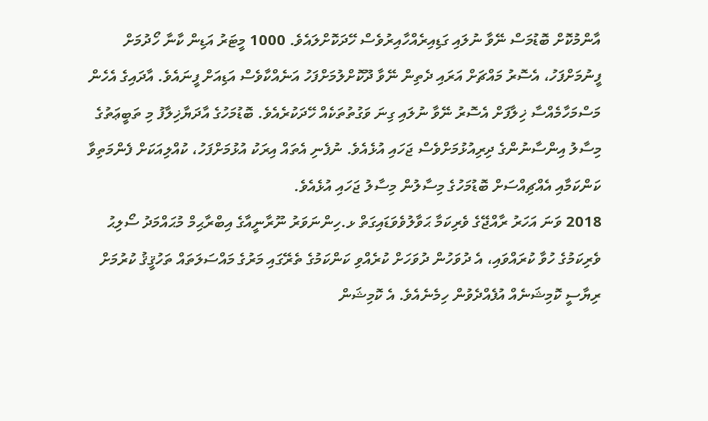އާންމުކޮށް ބޮޑުމަސް ނޭވާ ނުލައި ގަޑިއިރެއްހާއިރުވެސް ހޭދަކޮށްލައެވެ. 1000 މީޓަރު އަޑިން ކާނާ ހޯދުމަށް ފީނުމަށްފަހު، އެސޮރު މައްޗަށް އަރައި ދެތިން ނޭވާ ދޫކޮށްލުމަށްފަހު އަނެއްކާވެސް އަޑިއަށް ފީނައެވެ. އާދައިގެ އެހެން މަސްމަހާމެއްސާ ޚިލާފަށް އެސޮރު ނޭވާ ނުލައި ގިނަ ވަގުތުތަކެއް ހޭދަކުރެއެވެ. ބޮޑުމަހުގެ އާދަޔާޚިލާފު މި ތަބީޢަތުގެ މިސާލު އިންސާނުންގެ ދިރިއުޅުމަށްވެސް ޖަހައި އުޅެއެވެ. ނުފެނި އެތައް އިރަކު އުޅުމަށްފަހު، ކުއްލިއަކަށް ފެންމަތިވާ ކަންކަމާއި އެއްޗިއްސަށް ބޮޑުމަހުގެ މިސާލުން މިސާލު ޖަހައި އުޅެއެވެ.
2018 ވަނަ އަހަރު ރާއްޖޭގެ ވެރިކަމާ ޙަވާލުވެވަޑައިގަތް ޅ.ހިންނަވަރު ނޫރާނީއާގެ އިބްރާޙިމް މުޙައްމަދު ސޯލިޙު ވެރިކަމުގެ ހުވާ ކުރައްވައި، އެ ދުވަހުން ދުވަހަށް ކުރެއްވި ކަންކަމުގެ ތެރޭގައި މަރުގެ މައްސަލަތައް ތަހުޤީޤު ކުރުމަށް ރިޔާސީ ކޮމިޝަނެއް އުފެއްދެވުން ހިމެނެއެވެ. އެ ކޮމިޝަން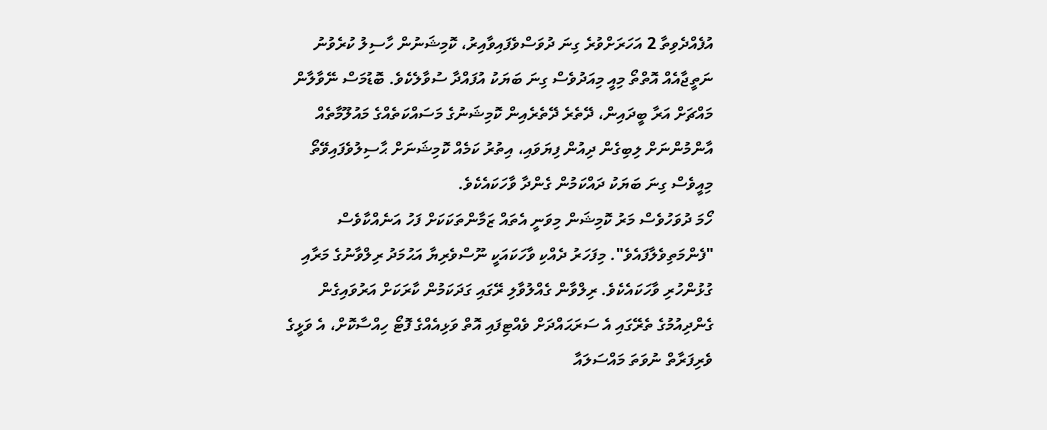އުފެއްދެވިތާ 2 އަހަރަށްވުރެ ގިނަ ދުވަސްވެފައިވާއިރު، ކޮމިޝަނުން ހާސިލު ކުރެވުނު ނަތީޖާއެއް އޮތްތޯ މިއީ މިއަދުވެސް ގިނަ ބަޔަކު އުފައްދާ ސުވާލެކެވެ. ބޮޑުމަސް ނޭވާލާން މައްޗަށް އަރާ ބީދައިން، ދޭތެރެ ދޭތެރެއިން ކޮމިޝަނުގެ މަސައްކަތެއްގެ މައުލޫމާތެއް އާންމުންނަށް ލިބިގެން ދިއުން ފިޔަވައި، އިތުރު ކަމެއް ކޮމިޝަނަށް ޙާސިލުވެފައިވޭތޯ މިއީވެސް ގިނަ ބަޔަކު ދައްކަމުން ގެންދާ ވާހަކައެކެވެ.
ހޯމަ ދުވަހުވެސް މަރު ކޮމިޝަން މިވަނީ އެތައް ޒަމާންތަކަކަށް ފަހު އަނެއްކާވެސް "ފެންމަތިވެލާފައެވެ". މިފަހަރު ދެއްކި ވާހަކައަކީ ނޫސްވެރިޔާ އަޙުމަދު ރިލްވާނުގެ މަރާއި ގުޅުންހުރި ވާހަކައެކެވެ. ރިލްވާން ގެއްލުވާލި ރޭގައި ގަދަކަމުން ކާރަކަށް އަރުވައިގެން ގެންދިއުމުގެ ތެރޭގައި އެ ސަރަޙައްދަށް ވެއްޓިފައި އޮތް ވަޅިއެއްގެ ފޮޓޯ ހިއްސާކޮށް، އެ ވަޅީގެ ވެރިފަރާތް ނުވަތަ މައްސަލައާ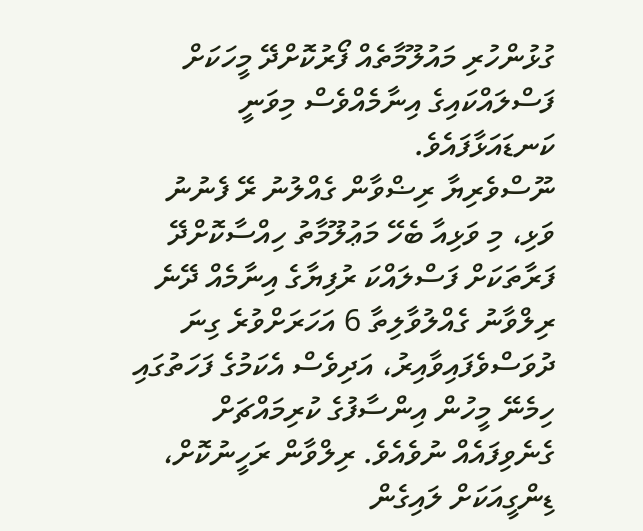ގުޅުންހުރި މައުލޫމާތެއް ފޯރުކޮށްދޭ މީހަކަށް ފަސްލައްކައިގެ އިނާމެއްވެސް މިވަނީ ކަނޑައަޅާފައެވެ.
ނޫސްވެރިޔާ ރިޟްވާން ގެއްލުނު ރޭ ފެނުނު ވަޅި، މި ވަޅިއާ ބެހޭ މަޢުލޫމާތު ހިއްސާކޮށްދޭ ފަރާތަކަށް ފަސްލައްކަ ރުފިޔާގެ އިނާމެއް ދޭނެ
ރިލްވާނު ގެއްލުވާލިތާ 6 އަހަރަށްވުރެ ގިނަ ދުވަސްވެފައިވާއިރު، އަދިވެސް އެކަމުގެ ފަހަތުގައި ހިމެނޭ މީހުން އިންސާފުގެ ކުރިމައްޗަށް ގެނެވިފައެއް ނުވެއެވެ. ރިލްވާން ރަހީނުކޮށް، ޑިންގީއަކަށް ލައިގެން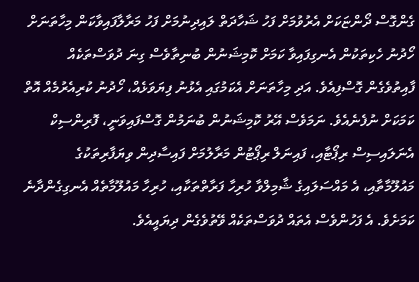ގެންގޮސް ދޯންޏަކަށް އެރުވުމަށް ފަހު ޝަހާދަތް ލައިދިނުމަށް ފަހު މަރާލާފައިވާކަން މިހާތަނަށް ހޯދުނު ހެކިތަކުން އެނގިފައިވާ ކަމަށް ކޮމިޝަނުން ބުނިތާވެސް ގިނަ ދުވަސްތަކެއް ފާއިތުވެގެން ގޮސްފިއެވެ. އަދި މިހާތަނަށް އެކަމުގައި އެޅުނު ފިޔަވަޅެއް، ހޯދުނު ކުރިއެރުމެއް އޮތް ކަމަކަށް ނުފެނެއެވެ. ނަމަވެސް އޭރު ކޮމިޝަނުން ބުނަމުން ގޮސްފައިވަނީ، ފޮރިންސިކް އެނަލައިސިސް ރިޕޯޓާއި، ފައިނަލް ރިޕޯޓުން މަރާލުމަށް ފައިސާދިން ވިޔަފާރިތަކުގެ މައުލޫމާތާއި، އެ މައްސަލައިގެ ޝާމިލްވާ ހުރިހާ ފަރާތްތަކާއި، ހުރިހާ މައުލޫމާތެއް އެނގިގެންދާނެ ކަމަށެވެ. އެ ފަހުންވެސް އެތައް ދުވަސްތަކެއް ވޭތުވެގެން ދިޔައީއެވެ.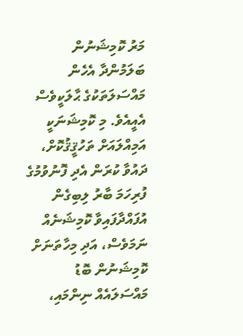މަރު ކޮމިޝަނުން ބަލަމުންދާ އެހެން މައްސަލަތަކުގެ ޙާލަކީވެސް އެއީއެވެ. މި ކޮމިޝަނަކީ އަމިއްލައަށް ތަހުޤީޤުކޮށް، ދައުވާ ކުރަން އެދި ފޮނުވުމުގެ ފުރިހަމަ ބާރު ލިބިގެން އުފައްދާފައިވާ ކޮމިޝަނެއް ނަމަވެސް، އަދި މިހާތަނަށް ކޮމިޝަނުން ބޮޑު މައްސަލައެއް ނިންމައި،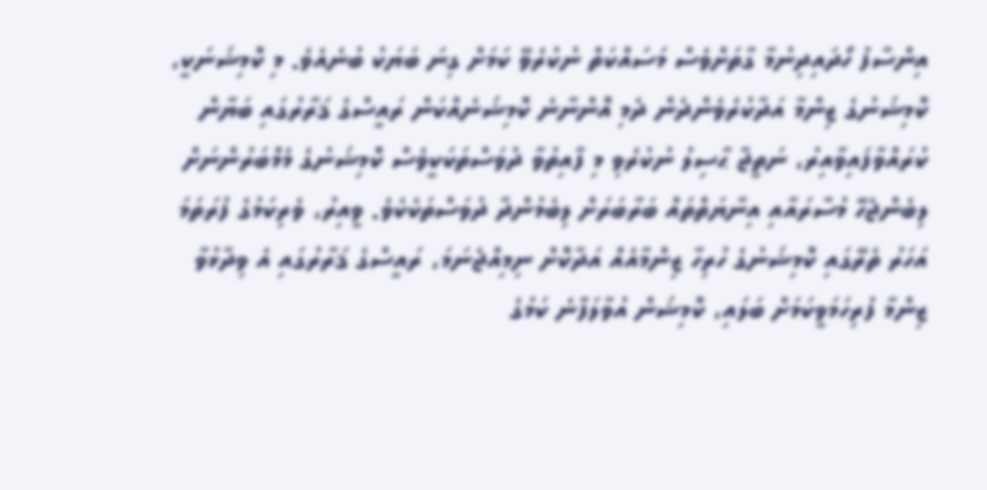އިންސާފު ހޯދައިދިނުމާ ގާތަށްވެސް މަސައްކަތް ނުކުރެވޭ ކަމަށް ގިނަ ބަޔަކު ބުނެއެވެ. މި ކޮމިޝަނަކީ، ކޮމިޝަނުގެ ޒިންމާ އަދާކުރެވެންދެން ދެމި އޮންނާނެ ކޮމިޝަނެއްކަން ރައީސްގެ ޤަރާރުގައި ބަޔާން ކުރައްވާފައިވާއިރު، ނަތީޖާ ޙާސިލު ނުކުރެވި މި ފާއިތުވާ ދުވަސްތަކަކީވެސް ކޮމިޝަނުގެ މެމްބަރުންނަށް ލިބެންޖެހޭ މުސާރައާއި އިނާޔަތްތައް ބަރާބަރަށް ލިބެމުންދާ ދުވަސްތަކެކެވެ. ވީއިރު، ވެރިކަމުގެ ފުރަތަމަ އަހަރު ތެރޭގައި ކޮމިޝަނުގެ ހުރިހާ ޒިންމާއެއް އަދާކޮށް ނިމިއްޖެނަމަ، ރައީސްގެ ޤަރާރުގައި އެ ވިދާޅުވާ ޒިންމާ ފުރިހަމަވީކަމަށް ބަލައި، ކޮމިޝަން އުވާލަފާނެ ކަމުގެ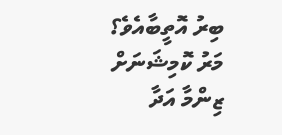ބިރު އޮތީބާއެވެ؟ މަރު ކޮމިޝަނަށް ޒިންމާ އަދާ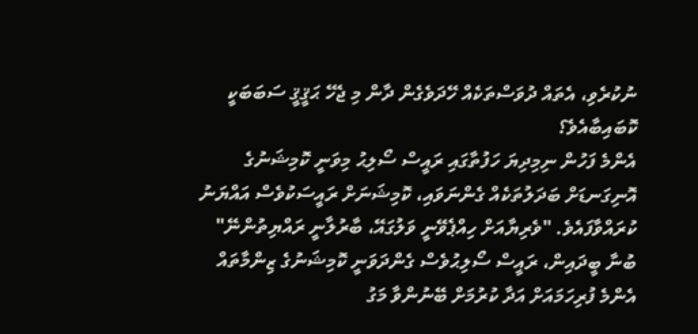ނުކުރެވި، އެތައް ދުވަސްތަކެއް ހޭދަވެގެން ދާން މި ޖެހޭ ޙަޤީޤީ ސަބަބަކީ ކޮބައިބާއެވެ؟
އެންމެ ފަހުން ނިމިދިޔަ ހަފުތާގައި ރައީސް ސޯލިޙު މިވަނީ ކޮމިޝަނުގެ އޮނިގަނޑަށް ބަދަލުތަކެއް ގެންނަވައި، ކޮމިޝަނަށް ރައީސަކުވެސް އައްޔަނު ކުރައްވާފައެވެ. "ވެރިޔާއަށް ހިއްޕެވޭނީ ވަލުގައޭ، ބާރުލާނީ ރައްޔިތުންނޭ" ބުނާ ބީދައިން، ރައީސް ސޯލިޙުވެސް ގެންދަވަނީ ކޮމިޝަނުގެ ޒިންމާތައް އެންމެ ފުރިހަމައަށް އަދާ ކުރުމަށް ބޭނުންވާ މަގު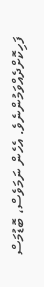ފަހިކޮށްދެއްވަމުންނެވެ. އެހެން ނަމަވެސް، ބޮޑުމަސް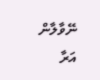ނޭވާލާން އަރާ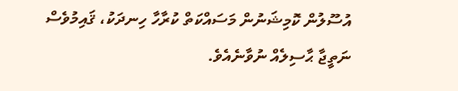އުސޫލުން ކޮމިޝަނުން މަސައްކަތް ކުރާހާ ހިނދަކު، ޤައިމުވެސް ނަތީޖާ ޙާސިލެއް ނުވާނެއެވެ.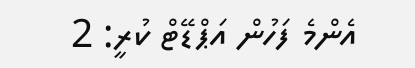އެންމެ ފަހުން އަޕްޑޭޓް ކުރީ: 2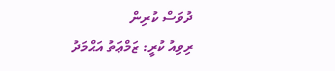ދުވަސް ކުރިން
ރިވިއު ކުރީ: ޒަމްޢަތު އަޙްމަދު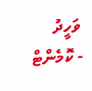ވަހީދު
- ކޮމެންޓް